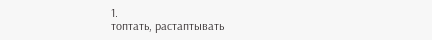1.
топтать, растаптывать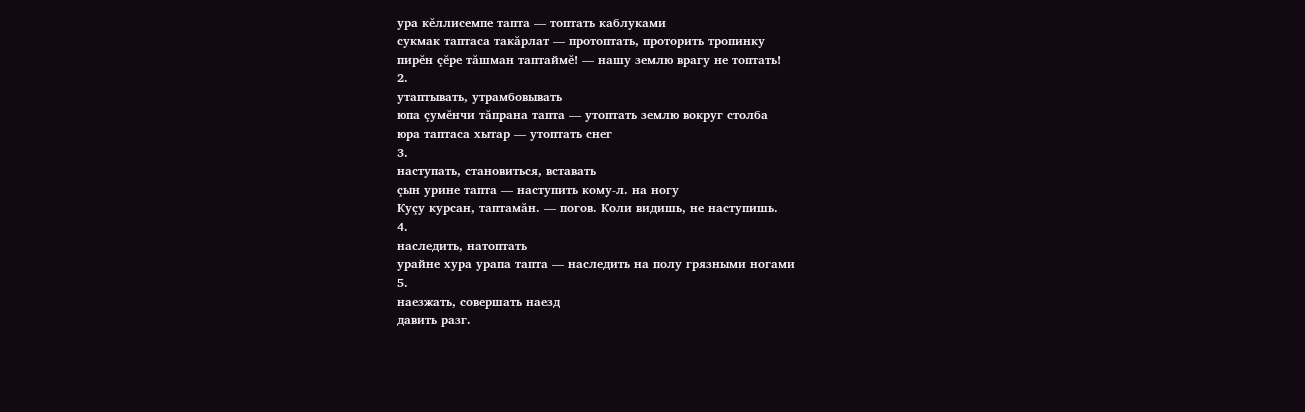ура кĕллисемпе тапта — топтать каблуками
сукмак таптаса такăрлат — протоптать, проторить тропинку
пирĕн çĕре тăшман таптаймĕ! — нашу землю врагу не топтать!
2.
утаптывать, утрамбовывать
юпа çумĕнчи тăпрана тапта — утоптать землю вокруг столба
юра таптаса хытар — утоптать снег
3.
наступать, становиться, вставать
çын урине тапта — наступить кому-л. на ногу
Куçу курсан, таптамăн. — погов. Коли видишь, не наступишь.
4.
наследить, натоптать
урайне хура урапа тапта — наследить на полу грязными ногами
5.
наезжать, совершать наезд
давить разг.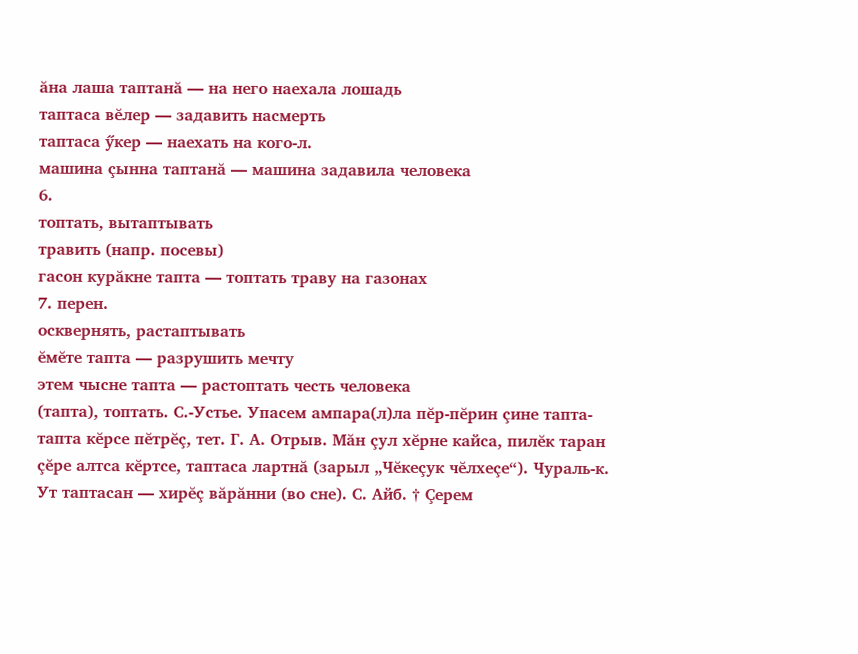ăна лаша таптанă — на него наехала лошадь
таптаса вĕлер — задавить насмерть
таптаса ӳкер — наехать на кого-л.
машина çынна таптанă — машина задавила человека
6.
топтать, вытаптывать
травить (напр. посевы)
гасон курăкне тапта — топтать траву на газонах
7. перен.
осквернять, растаптывать
ĕмĕте тапта — разрушить мечту
этем чысне тапта — растоптать честь человека
(тапта), топтать. С.-Устье. Упасем ампара(л)ла пĕр-пĕрин çине тапта-тапта кĕрсе пĕтрĕç, тет. Г. А. Отрыв. Мăн çул хĕрне кайса, пилĕк таран çĕре алтса кĕртсе, таптаса лартнă (зарыл „Чĕкеçук чĕлхеçе“). Чураль-к. Ут таптасан — хирĕç вăрăнни (во сне). С. Айб. † Çерем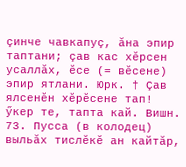çинче чавкапуç, ăна эпир таптани; çав кас хĕрсен усаллăх, ĕсе (= вĕсене) эпир ятлани. Юрк. † Çав ялсенĕн хĕрĕсене тап! ӳкер те, тапта кай. Вишн. 73. Пусса (в колодец) выльăх тислĕкĕ ан кайтăр,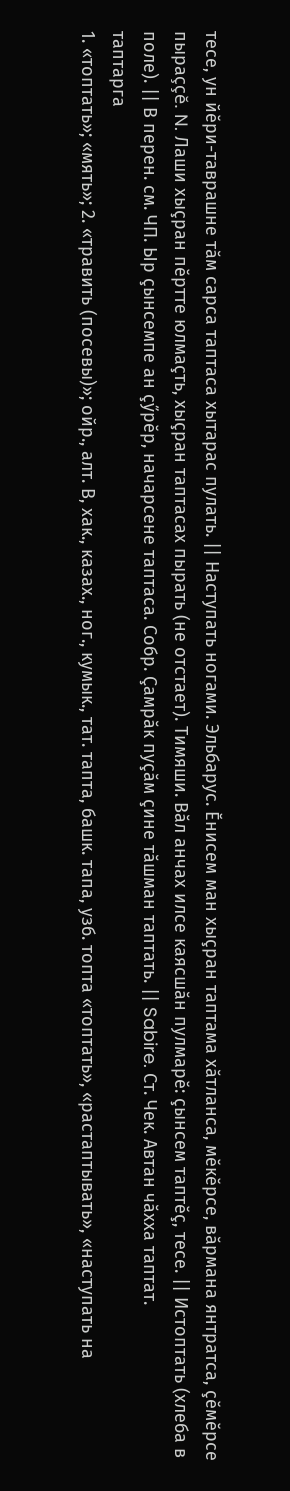тесе, ун йĕри-таврашне тăм сарса таптаса хытарас пулать. || Наступать ногами. Эльбарус. Ĕнисем ман хыçран таптама хăтланса, мĕкĕрсе, вăрмана янтратса, çĕмĕрсе пыраççĕ. N. Лаши хыçран пĕртте юлмаçть, хыçран таптасах пырать (не отстает). Тимяши. Вăл анчах илсе каясшăн пулмарĕ: çынсем таптĕç, тесе. || Истоптать (хлеба в поле). || В перен. см. ЧП. Ыр çынсемпе ан çӳрĕр, начарсене таптаса. Собр. Çамрăк пуçăм çине тăшман таптать. || Sabire. Ст. Чек. Автан чăхха таптат.
таптарга
1. «топтать»; «мять»; 2. «травить (посевы)»; ойр., алт. В, хак., казах., ног., кумык., тат. тапта, башк. тапа, узб. топта «топтать», «растаптывать», «наступать на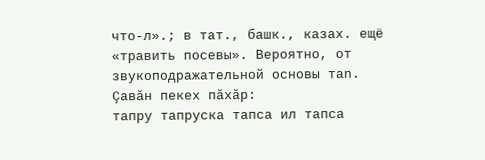что-л».; в тат., башк., казах. ещё «травить посевы». Вероятно, от звукоподражательной основы тan.
Çавăн пекех пăхăр:
тапру тапруска тапса ил тапса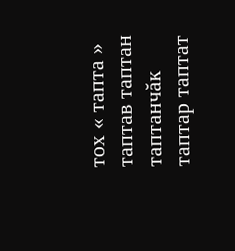тох « тапта » таптав таптан таптанчăк таптар таптат